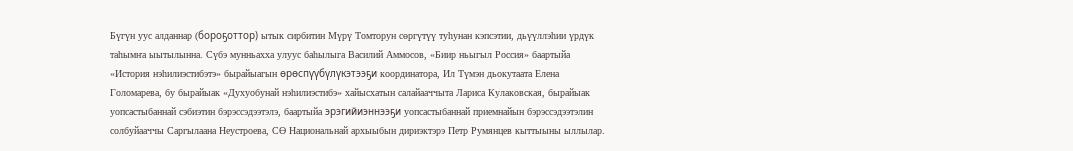Бүгүн уус алданнар (бороҕоттор) ытык сирбитин Мүрү Томторун сөргүтүү туһунан кэпсэтии, дьүүллэһии үрдүк таһымҥа ыытылынна. Сүбэ мунньахха улуус баһылыга Василий Аммосов, «Биир ньыгыл Россия» баартыйа «История нэһилиэстибэтэ» бырайыагын өрөспүүбүлүкэтээҕи координатора, Ил Түмэн дьокутаата Елена Голомарева, бу бырайыак «Духуобунай нэһилиэстибэ» хайысхатын салайааччыта Лариса Кулаковская, бырайыак уопсастыбаннай сэбиэтин бэрэссэдээтэлэ, баартыйа эрэгийиэннээҕи уопсастыбаннай приемнайын бэрэссэдээтэлин солбуйааччы Саргылаана Неустроева, СӨ Национальнай архыыбын дириэктэрэ Петр Румянцев кыттыыны ыллылар.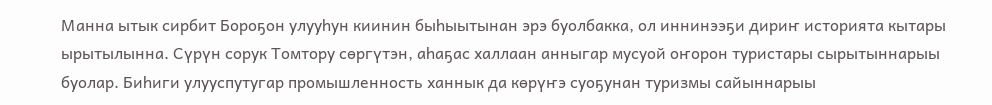Манна ытык сирбит Бороҕон улууһун киинин быһыытынан эрэ буолбакка, ол иннинээҕи дириҥ историята кытары ырытылынна. Сүрүн сорук Томтору сөргүтэн, аһаҕас халлаан анныгар мусуой оҥорон туристары сырытыннарыы буолар. Биһиги улууспутугар промышленность ханнык да көрүҥэ суоҕунан туризмы сайыннарыы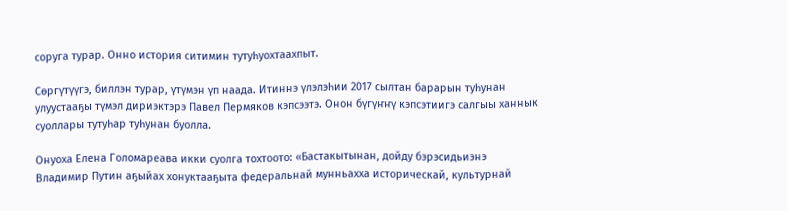соруга турар. Онно история ситимин тутуһуохтаахпыт.

Сөргүтүүгэ, биллэн турар, үтүмэн үп наада. Итиннэ үлэлэһии 2017 сылтан барарын туһунан улуустааҕы түмэл дириэктэрэ Павел Пермяков кэпсээтэ. Онон бүгүҥҥү кэпсэтиигэ салгыы ханнык суоллары тутуһар туһунан буолла.

Онуоха Елена Голомареава икки суолга тохтоото: «Бастакытынан, дойду бэрэсидьиэнэ Владимир Путин аҕыйах хонуктааҕыта федеральнай мунньахха историческай, культурнай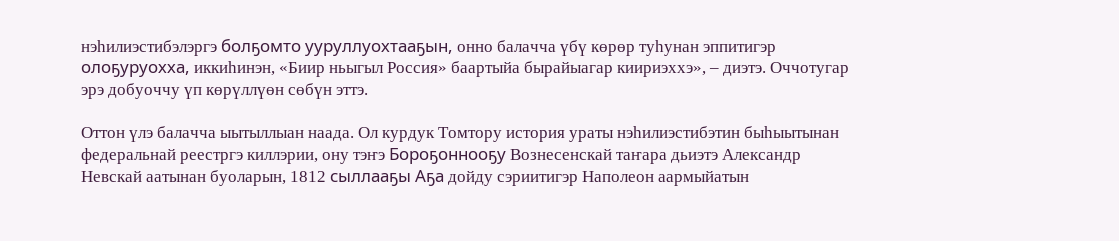нэһилиэстибэлэргэ болҕомто ууруллуохтааҕын, онно балачча үбү көрөр туһунан эппитигэр олоҕуруохха, иккиһинэн, «Биир ньыгыл Россия» баартыйа бырайыагар киириэххэ», – диэтэ. Оччотугар эрэ добуоччу үп көрүллүөн сөбүн эттэ.

Оттон үлэ балачча ыытыллыан наада. Ол курдук Томтору история ураты нэһилиэстибэтин быһыытынан федеральнай реестргэ киллэрии, ону тэҥэ Бороҕоннооҕу Вознесенскай таҥара дьиэтэ Александр Невскай аатынан буоларын, 1812 сыллааҕы Аҕа дойду сэриитигэр Наполеон аармыйатын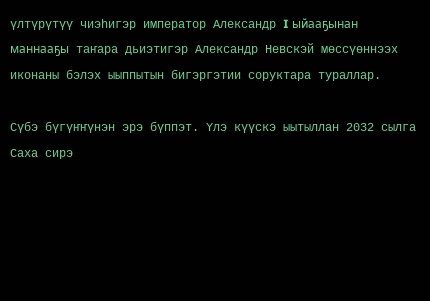үлтүрүтүү чиэһигэр император Александр I ыйааҕынан маннааҕы таҥара дьиэтигэр Александр Невскэй мөссүөннээх иконаны бэлэх ыыппытын бигэргэтии соруктара тураллар.

Сүбэ бүгүҥҥүнэн эрэ бүппэт. Үлэ күүскэ ыытыллан 2032 сылга Саха сирэ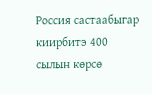Россия састаабыгар киирбитэ 400 сылын көрсө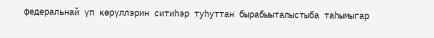федеральнай үп көрүллэрин ситиһэр туһуттан бырабыыталыстыба таһымыгар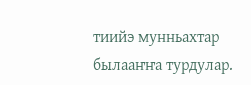тиийэ мунньахтар былааҥҥа турдулар.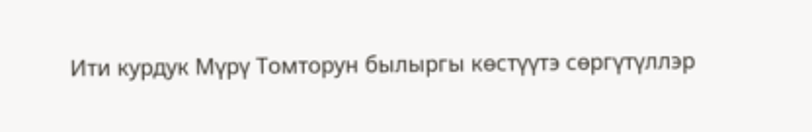Ити курдук Мүрү Томторун былыргы көстүүтэ сөргүтүллэр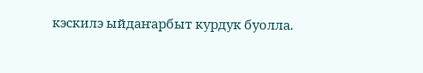кэскилэ ыйдаҥарбыт курдук буолла.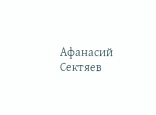Афанасий Сектяев